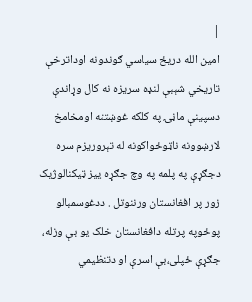|
امين الله دريځ سياسي ګوندونه اوداترخې تاريخي شېبې لنډه سريزه نه کال وړاندې دسپينې ماڼۍ په کلکه غوښتنه اومخامخ لارښوونه ناټوځواکونه له تېروريزم سره دجګړې په پلمه په وچ جګړه ييز ټيکنالوژیک زور پر افغانستان ورننوتل . ددغوسمبالو پوځوپه پرتله دافغانستان خلک يو بې وزله، جګړې ځپلی،بې اسرې او دتنظيمي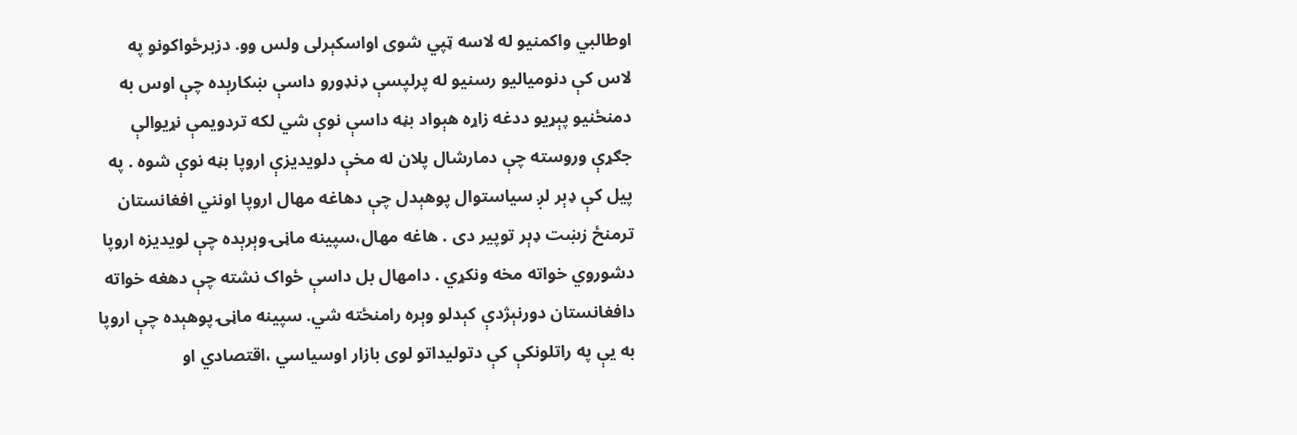اوطالبي واکمنيو له لاسه ټپي شوی اواسکېرلی ولس وو. دزبرځواکونو په لاس کې دنومياليو رسنيو له پرلپسې ډنډورو داسې ښکارېده چې اوس به دمنځنيو پېړيو ددغه زاړه هېواد بڼه داسې نوې شي لکه تردويمې نړیوالې جګړې وروسته چې دمارشال پلان له مخې دلويديزې اروپا بڼه نوې شوه . په پیل کې ډېر لږ سياستوال پوهېدل چې دهاغه مهال اروپا اونني افغانستان ترمنځ زښت ډېر توپير دی . هاغه مهال،سپينه ماڼۍ وېرېده چې لويديزه اروپا دشوروي خواته مخه ونکړي . دامهال بل داسې ځواک نشته چې دهغه خواته دافغانستان دورنېژدې کېدلو وېره رامنځته شي. سپينه ماڼۍ پوهېده چې اروپا به يې په راتلونکې کې دتوليداتو لوی بازار اوسياسي ،اقتصادي او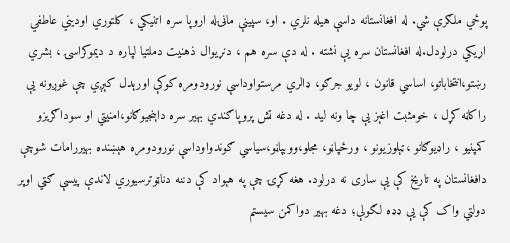پوځي ملګرې شي. له افغانستانه داسې هيله نلري . او، سپينې ماڼۍله اروپا سره اتنيکي ، کلتوري اوديني عاطفي اړيکي درلودل.له افغانستان سره يې نشته . له دې سره هم ، دنړيوال ذهنيت دملتيا لپاره د ديموکراسۍ ، بشري رښتو،انتخاباتو، اساسي قانون ، لويو جرګو، ډالري مرستواوداسې نورودومره کوکې اورېدل کېږي چې غوږونه يې راکاڼه کړل ، خومثبت اغېز يې چا ونه ليد . له دغه تش پروپاګندي بهير سره داېنجيوګانو،امنيتي او سوداګريزو کمپنيو ، راډيوګانو ،ټېلوزيونو ، ورځپاڼو، مجلو،ووبپاڼو،سياسي ګوندواوداسې نورودومره هېښنده بهيررامات شوچې دافغانستان په تاريخ کې يې ساری نه درلود. هغه کړۍ چې په هېواد کې دننه دناټوترسيوري لاندې پيسې ګټي اوپر دولتي واک کې يې ډډه لګولې؛ دغه بهير دواکمن سيستم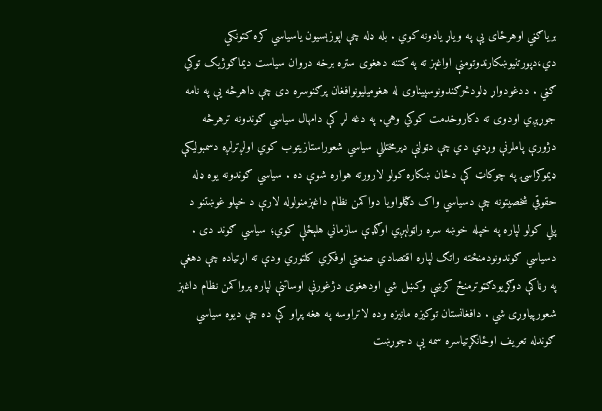برياګڼي اوهرځای يې په وياړ يادونه کوي . بله ډله چې اپوزېسيون ياسياسي کره کتونکي دي،دپورتنيوښکارندوتومنې اواغېز ته په کتنه دهغوی ستره برخه دروان سياست ديماګوژيک توکي ګڼي . ددغودواړ ډلودڅرګندونوسپيناوی له هغوميليونوافغان پرګنوسره دی چې داهرڅه يې په نامه جوړېږي اودوی ته دکاروخدمت کوکي وهي. په دغه لړ کې دامهال سياسي ګوندونه ترهرڅه دژورې پاملرنې وړدي دي چې دټولنې دپرمختللي سياسي شعوراستازيتوب کوي اولږترلږه دسمبوليکې ډيموکراسۍ په چوکاټ کې دځان ښکاره کولو لارورته هواره شوې ده . سياسي ګوندونه يوه ډله حقوقي شخصيتونه چې دسياسي واک دګټلواويا دواکمن نظام داغېزمنولوله لارې د خپلو غوښتنو د پلي کولو لپاره په خپله خوښه سره راټولېږي اوګډې سازماني هلېځلې کوي؛ سياسي ګوند دی . دسياسي ګوندونودمنځته راتګ لپاره اقتصادي صنعتي اوفکري کلتوري ودې ته اړتياده چې دهغې په رڼاکې دوګړيودګټوترمنځ کرښې وکښل شي اودهغوی دژغورنې اوساتنې لپاره پرواکمن نظام داغېز شعورپياوړی شي . دافغانستان توکيزه مانيزه وده لاتراوسه په هغه پړاو کې ده چې ديوه سياسي ګوندله تعريف اوځانګړتياسره سمه يې دجوړښت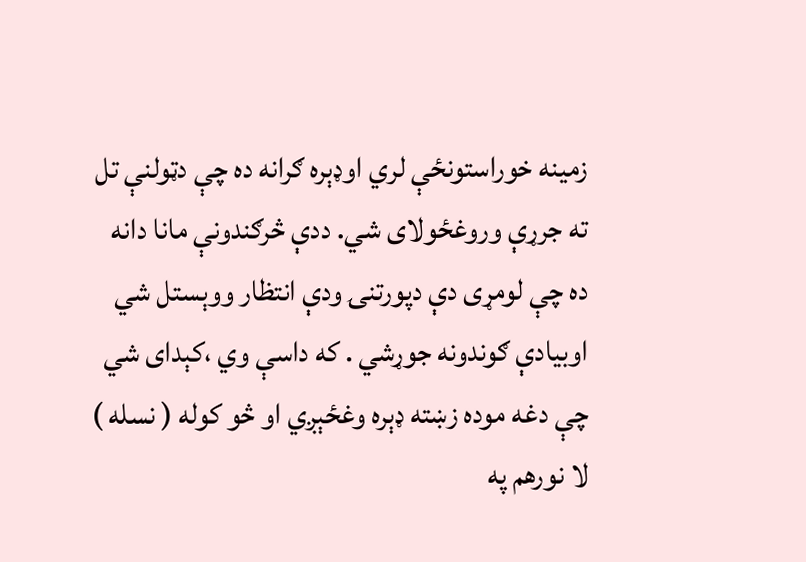زمينه خوراستونځې لري اوډېره ګرانه ده چې دټولنې تل ته جرړې وروغځولای شي. ددې څرګندونې مانا دانه ده چې لومړی دې دپورتنۍ ودې انتظار ووېستل شي اوبيادې ګوندونه جوړشي . که داسې وي ،کېدای شي چې دغه موده زښته ډېره وغځېږي او څو کوله ( نسله ) لا نورهم په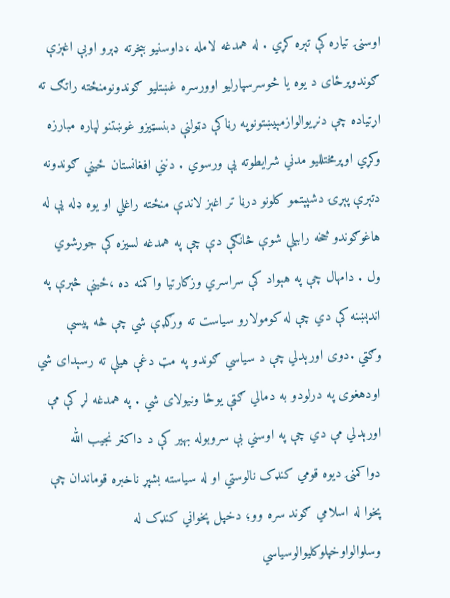اوسنۍ تياره کې تېره کړي . له همدغه لامله ،داوسنيو بېخرته ډېرو اوبې اغېزې ګوندوپرځای د يوه يا څوسرسپارليو اوورسره غښتليو ګوندونومنځته راتګ ته اړتياده چې دنړيوالوازمېيښتونوپه رڼاکې دټولنې دبنسټيزو غوښتنو لپاره مبارزه وکړي اوپرمختلليو مدني شرايطوته يې ورسوي . دنني افغانستان ځيني ګوندونه دتېرې پېړۍ دشپېتمو کلونو درڼا تر اغېز لاندې منځته راغلي او يوه ډله يې له هاغوګوندو څخه رابېلې شوې څانګې دې چې په همدغه لسيزه کې جوړشوي ول . دامهال چې په هېواد کې سراسري وزګارتيا واکمنه ده ،ځينې څېرې په اندېښنه کې دي چې له کومولارو سياست ته ورګډې شي چې څه پيسې وګټي .دوی اورېدلي چې د سياسي ګوندو په مټ دغې هيلې ته رسېدای شي اودهغوی په درلودو به دمالي ګټې يوځا ونيولای شي . په همدغه لړ کې مې اورېدلي مې دي چې په اوسني بې سروبوله بهير کې د داکټر نجيب الله دواکمنۍ ديوه قومي کنډک نالوستي او له سياسته بشپړ ناخبره قوماندان چې پخوا له اسلامي ګوند سره وو؛ دخپل پخواني کنډک له وسلوالواوخپلوکليوالوسياسي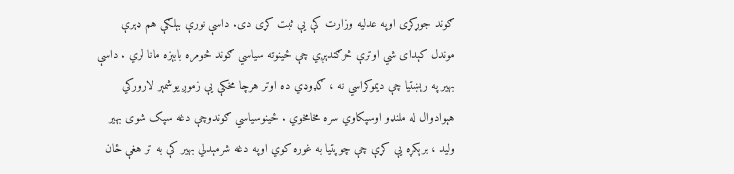ګوند جوړکړی اوپه عدليه وزارت کې يې ثبت کړی دی. داسې نورې بېلګې هم ډېرې موندل کېدای شي اوترې څرګندېږي چې ځينوته سياسي ګوند څومره بابېزه مانا لري . داسې بهير په رېښتيا چې ديموکراسي نه ، ګډوډي ده اوتر هرچا مخکې يې زموږ يوشمېر لارورکي هېوادوال له ملنډو اوسپکاوي سره مخامخوي . ځينوسياسي ګوندوچې دغه سپک شوی بهير وليد ، برېکړه يې کړې چې چوپتيا به غوره کوي اوپه دغه شرمېدلي بهير کې به تر هغې ځان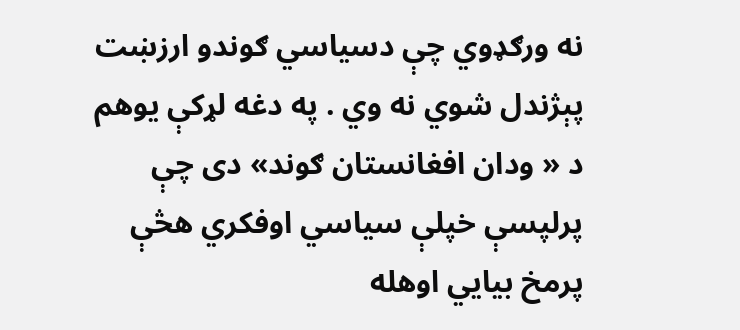نه ورګډوي چې دسياسي ګوندو ارزښت پېژندل شوي نه وي . په دغه لړکې يوهم د « ودان افغانستان ګوند» دی چې پرلپسې خپلې سياسي اوفکري هڅې پرمخ بيايي اوهله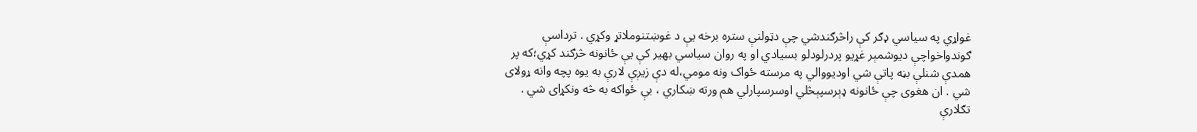غواړي په سياسي ډګر کې راڅرګندشي چې دټولنې ستره برخه يې د غوښتنوملاتړ وکړي . ترداسې ګوندواخواچې ديوشمېر غړيو پردرلودلو بسيادي او په روان سياسي بهير کې يې ځانونه څرګند کړي؛که پر همدې شنلې بڼه پاتې شي اوديووالي په مرسته ځواک ونه مومي،له دې زيږې لارې به يوه پچه وانه ړولای شي . ان هغوی چې ځانونه ډېرسپېڅلي اوسرسپارلي هم ورته ښکاري ، بې ځواکه به څه ونکړای شي . تګلارې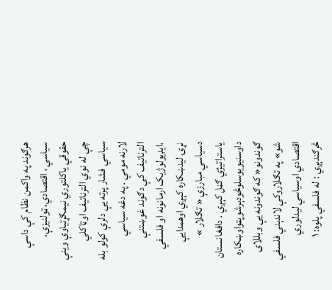هرګوند په واکمن نظام کې داسې سياسي ، اقتصادي، ټولنيزې، حقوقي ياکلتوري نيمګړتياوې وينې چې له نوي الترناتيف اوټاکلي سياسي فشار پرته يې دلرې کولو بله لارنه مومي . په دغه سياسي الترناتيف کې دګوند غوښتنې ،ايډيولوژيک ارمانونه او فلسفي نړۍ ليدښکاره کېږي اوهمدايې دسياسي مبارزې « تګلار » ياستراتيژي ګڼل کېږي . دافغانستان داوسنيويوسلوڅودېرشوپټواوښکاره ګوندونو« که ګوندونه يې وبللای شو» په تګلاروکې لاندېني فلسفي اقتصادي اوسياسي ليدلوري څرګندېږي : له فلسفي پلوه: ۱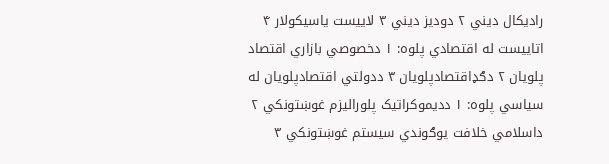راديکال ديني ۲ دوديز ديني ۳ لاييست ياسيکولار ۴ اتاييست له اقتصادي پلوه: ۱ دخصوصي بازاري اقتصاد پلويان ۲ دګډاقتصادپلويان ۳ ددولتي اقتصادپلويان له سياسي پلوه: ۱ دديموکراتيک پلوراليزم غوښتونکي ۲ داسلامي خلافت يوګوندي سيستم غوښتونکي ۳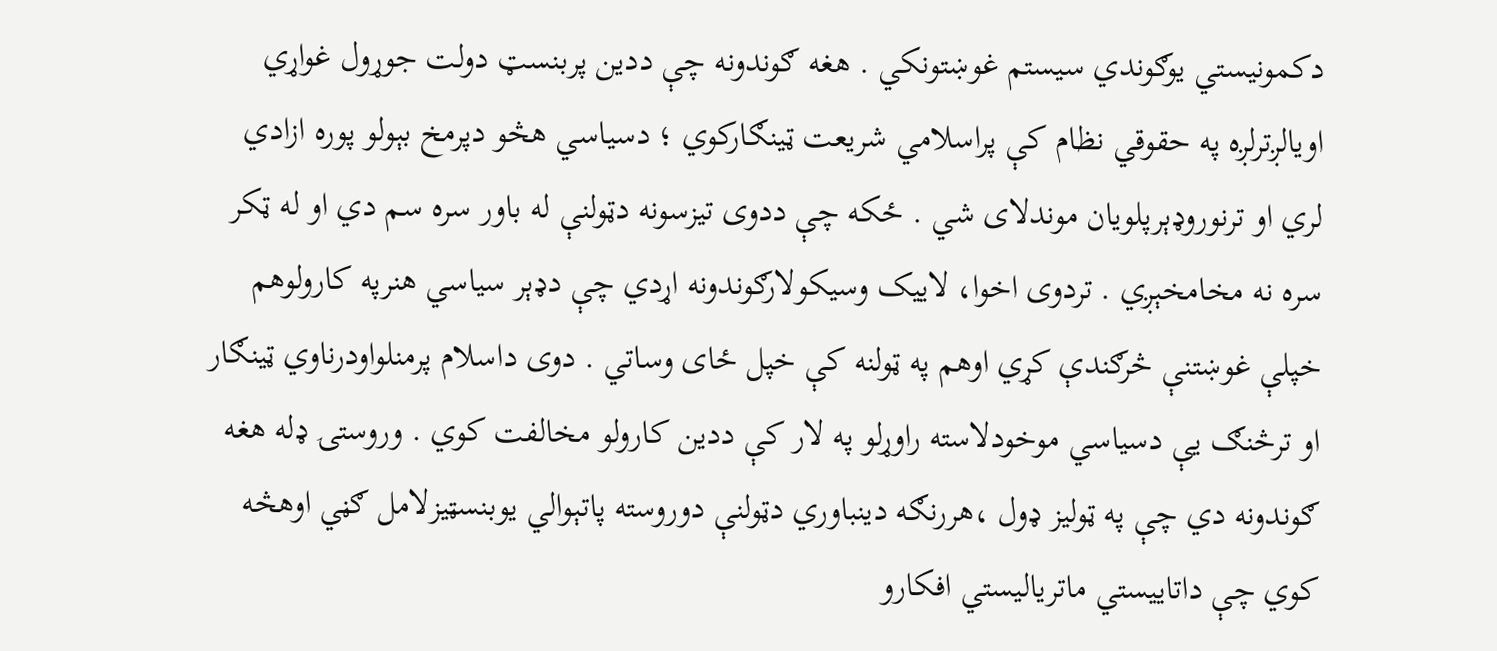دکمونيستي يوګوندي سيستم غوښتونکي . هغه ګوندونه چې ددين پربنسټ دولت جوړول غواړي اويالږترلږه په حقوقي نظام کې پراسلامي شريعت ټينګارکوي ؛ دسياسي هڅو دپرمخ بېولو پوره ازادي لري او ترنوروډېرپلويان موندلای شي . ځکه چې ددوی تيزسونه دټولنې له باور سره سم دي او له ټکر سره نه مخامخېږي . تردوی اخوا، لاييک وسيکولارګوندونه اړدي چې دډېر سياسي هنرپه کارولوهم خپلې غوښتنې څرګندې کړي اوهم په ټولنه کې خپل ځای وساتي . دوی داسلام پرمنلواودرناوي ټينګار او ترڅنګ يې دسياسي موخودلاسته راوړلو په لار کې ددين کارولو مخالفت کوي . وروستۍ ډله هغه ګوندونه دي چې په ټوليز ډول ،هررنګه دينباوري دټولنې دوروسته پاتېوالي يوبنسټيزلامل ګڼي اوهڅه کوي چې داتاييستي ماترياليستي افکارو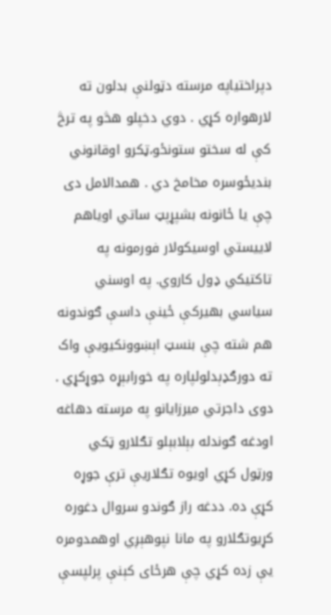دپراختياپه مرسته دټولنې بدلون ته لارهواره کړي . دوي دخپلو هڅو په ترڅ کې له سختو ستونځو،ټکرو اوقانوني بنديځوسره مخامخ دي . همدالامل دی چې يا ځانونه بشپړپټ ساتي اوياهم لاييستي اوسيکولار فورمونه په تاکتيکي ډول کاروي. په اوسني سياسي بهيرکې ځينې داسې ګوندونه هم شته چې بنسټ اېښوونکيويې واک ته دورګډېدلولپاره په خورابېړه جوړکړي . دوی داجرتي ميرزايانو په مرسته دهاغه اودغه ګوندله بېلابېلو تګلارو ټکي ورټول کړي اويوه تګلاريې ترې جوړه کړې ده. ددغه راز ګوندو سروال دغوره کړيوتګلارو په مانا نپوهېږي اوهمدومره يې زده کړي چې هرځای کېنې پرلپسې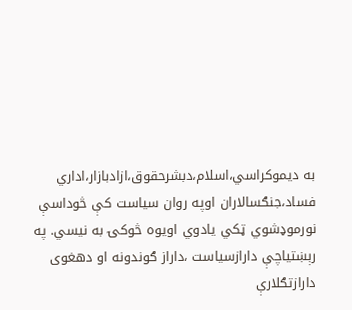به ديموکراسي،اسلام،دبشرحقوق،ازادبازار،اداري فساد،جنګسالاران اوپه روان سياست کې څوداسې نورموډشوي ټکي يادوي اويوه څوکۍ به نيسي. په رېښتياچې دارازسياست ،داراز ګوندونه او دهغوی دارازتګلارې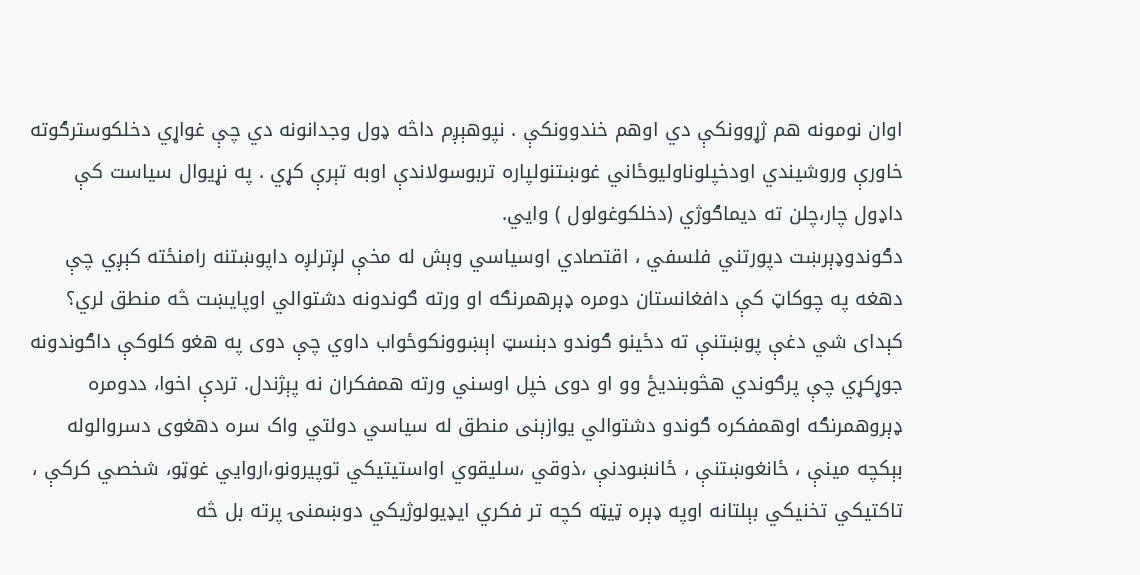اوان نومونه هم ژړوونکې دي اوهم خندوونکې . نپوهېږم داڅه ډول وجدانونه دي چې غواړي دخلکوسترګوته خاورې وروشيندي اودخپلوناوليوځاني غوښتنولپاره تربوسولاندې اوبه تېرې کړي . په نړيوال سياست کې داډول چار،چلن ته ديماګوژي (دخلکوغولول ) وايي.
دګوندوډېرښت دپورتني فلسفي ، اقتصادي اوسياسي وېش له مخې لږترلږه داپوښتنه رامنځته کېږي چې دهغه په چوکاټ کې دافغانستان دومره ډېرهمرنګه او ورته ګوندونه دشتوالي اوپايښت څه منطق لري؟ کېدای شي دغې پوښتنې ته دځينو ګوندو دبنسټ اېښوونکوځواب داوي چې دوی په هغو کلوکې داګوندونه جوړکړي چې پرګوندي هڅوبنديځ وو او دوی خپل اوسني ورته همفکران نه پېژندل. تردې اخوا، ددومره ډېروهمرنګه اوهمفکره ګوندو دشتوالي يوازېنی منطق له سياسي دولتي واک سره دهغوی دسروالوله بېکچه مينې ، ځانغوښتنې ، ځانښودنې ،ذوقي ،سليقوي اواستيتيکي توپيرونو،اروايي غوټو، شخصي کرکې ، تاکتيکي تخنيکي بېلتانه اوپه ډېره ټيټه کچه تر فکري ايډيولوژيکي دوښمنۍ پرته بل څه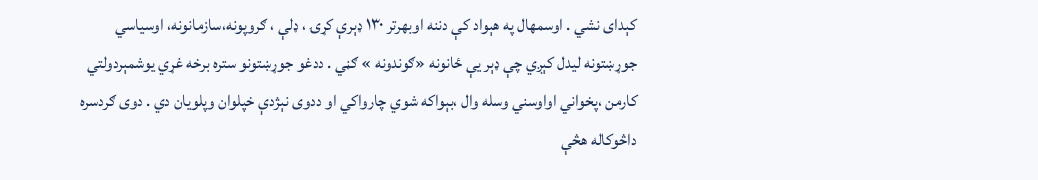کېدای نشي . اوسمهال په هېواد کې دننه اوبهرتر ۱۳۰ ډېرې کړۍ ، ډلې ، ګروپونه،سازمانونه، اوسياسي جوړښتونه ليدل کېږي چې ډېر يې ځانونه «ګوندونه » ګڼي . ددغو جوړښتونو ستره برخه غړي يوشمېردولتي کارمن ،پخواني اواوسني وسله وال ،بېواکه شوي چارواکي او ددوی نېژدې خپلوان وپلويان دي . دوی ګردسره داڅوکاله هڅې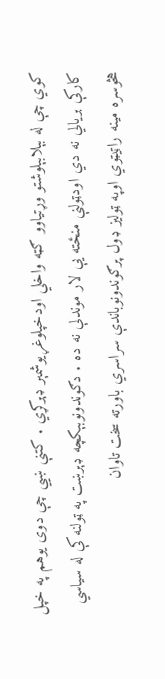کوي چې له بېلابېلوشتو وړتياوو ګټه واخلي اودخپلوغړيوشمېر ډېرکړي . کتنې ښيي چې دوی يوهم په خپل کارکې بريالي نه دي اودټولنې منځته يې لار موندلې نه ده . دګوندونوبېکچه ډېرښت په ټولنه کې له سياسي هڅوسره مينه راټيټوي اوپه ټوليز ډول پرګوندونوباندې سراسري باورته سخت تاوان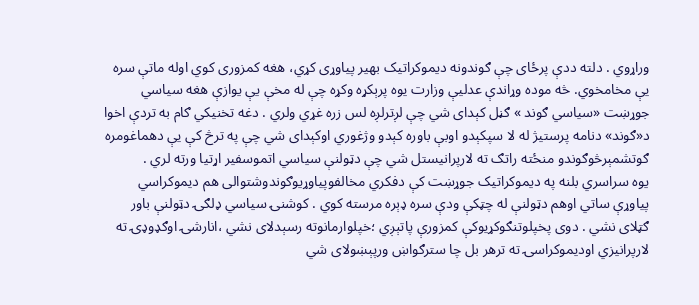وراړوي . دلته ددې پرځای چې ګوندونه ديموکراتيک بهير پیاوړی کړي، هغه کمزوری کوي اوله ماتې سره يې مخامخوي. څه موده وړاندې عدليې وزارت يوه پرېکړه وکړه چې له مخې يې يوازې هغه سياسي جوړښت «سياسي ګوند » ګڼل کېدای شي چې لږترلږه لس زره غړي ولري . دغه تخنيکي ګام به تردې اخوا د«ګوند» دنامه پرستيژ له لا سپکېدو اوبې باوره کېدو وژغوري اوکېدای شي چې په ترڅ کې يې دهماغومره ګوتشمېرڅوګوندو منځته راتګ ته لارپرانيستل شي چې دټولنې سياسي اتموسفير اړتيا ورته لري .
يوه سراسري بلنه په ديموکراتيک جوړښت کې دفکري مخالفوپياوړيوګوندوشتوالی هم ديموکراسي پياوړې ساتي اوهم دټولنې له چټکې ودې سره ډېره مرسته کوي . کوشنۍ سياسي ډلګۍ دټولنې باور ګټلای نشي . دوی پخپلوتنګوکړيوکې کمزورې پاتېږي ؛خپلوارمانوته رسېدلای نشي ،انارشۍ اوګډوډۍ ته لارپرانيزي اوديموکراسۍ ته ترهر بل چا سترګواښ ورپېښولای شي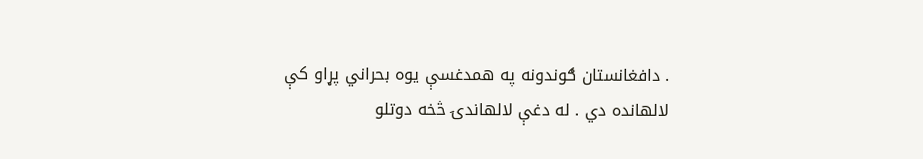. دافغانستان ګوندونه په همدغسې يوه بحراني پړاو کې لالهانده دي . له دغې لالهاندۍ څخه دوتلو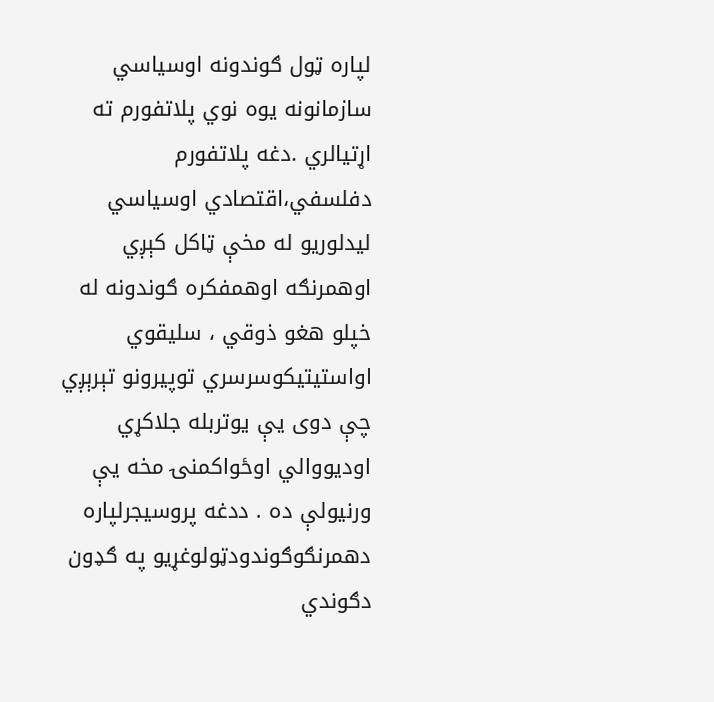لپاره ټول ګوندونه اوسياسي سازمانونه يوه نوي پلاتفورم ته اړتيالري .دغه پلاتفورم دفلسفي،اقتصادي اوسياسي ليدلوريو له مخې ټاکل کېږي اوهمرنګه اوهمفکره ګوندونه له خپلو هغو ذوقي ، سليقوي اواستيتيکوسرسري توپيرونو تېرېږي چې دوی يې يوتربله جلاکړي اوديووالي اوځواکمنۍ مخه يې ورنيولې ده . ددغه پروسيجرلپاره دهمرنګوګوندودټولوغړيو په ګډون دګوندي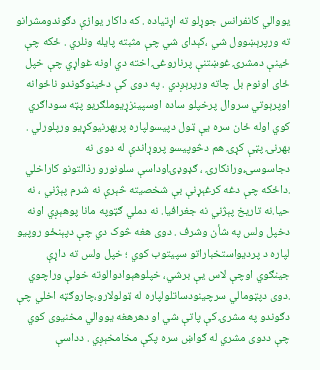يووالي کانفرانس جوړلو ته اړتياده . که داکار يوازې دګوندومشرانو ته ورپرېښوول شي ،کېدای شي چې مثبته پايله ونلري . ځکه چې ځينې دمشرۍ غوښتنې پرناروغۍ اخته دي اونه غواړي چې خپل ځای اونوم بل چاته ورپرېږدي . په دوی کې دځينوګوندو ناځوانه اوپرېوتي سروال پرخپلو ساده اوسپينزړيوملګريو پټه سوداګري کوي اوله ځان سره يې ټول دپيسولپاره پربهرنيوکړيو ورپلورلي . بهرنۍ پټې کړۍ هم دڅوپيسو پروړاندې له دوی نه دجاسوسۍ،ورانکارۍ ، ګډوډۍاوداسې سلونورو رذالتونو کاراخلي .داځکه چې دغه کرغېړنې بې شخصيته څېرې نه شرم پېژني ، نه حيا.نه تاريخ پېژني نه جغرافيا. نه دملي ګټوپه مانا پوهېږي اونه دخپل ولس په شأن وشرف . دوی هغه څوک دي چې دپېنځو روپيو لپاره د پرديواستخباراتو سپيتوب کوي ؛ خپل ولس ته داړې جينګوي اوچې لاس يې برشي، خپلوهېوادوالوته خولې وراچوي .دوی دپټومالي سرچينودساتلولپاره له ټولولارو،چاروګټه اخلي چې دګوندو په مشرۍ کې پاتې شي او دهرهغه يووالي مخنيوی کوي چې ددوی مشري له ګواښ سره پکې مخامخېږي . دداسې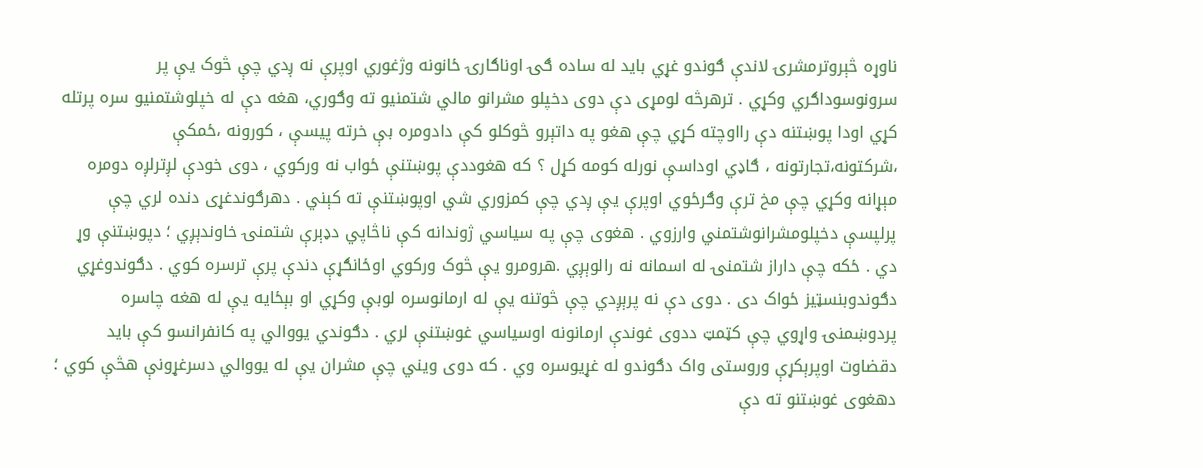ناوړه څېروترمشرۍ لاندې ګوندو غړي بايد له ساده ګۍ اوناګارۍ ځانونه وژغوري اوپرې نه ږدي چې څوک يې پر سرونوسوداګري وکړي . ترهرڅه لومړی دې دوی دخپلو مشرانو مالي شتمنيو ته وګوري، هغه دې له خپلوشتمنيو سره پرتله کړي اودا پوښتنه دې رااوچته کړي چې هغو په داتېرو څوکلو کې دادومره بې خرته پيسې ، کورونه ،ځمکې ،شرکتونه،تجارتونه ، ګاډي اوداسې نورله کومه کړل ؟ که هغوددې پوښتنې ځواب نه ورکوي ، دوی خودې لږترلږه دومره مېړانه وکړي چې مخ ترې وګرځوي اوپرې يې ږدي چې کمزوري شي اوپوښتنې ته کېني . دهرګوندغړی دنده لري چې پرلپسې دخپلومشرانوشتمني وارزوي . هغوی چې په سياسي ژوندانه کې ناڅاپي دډېرې شتمنۍ خاوندېږي ؛ دپوښتنې وړ دي . ځکه چې داراز شتمنۍ له اسمانه نه رالوېږي .هرومرو يې څوک ورکوي اوځانګړې دندې پرې ترسره کوي . دګوندوغړي دګوندوبنسټيز ځواک دی . دوی دې نه پرېږدي چې څوتنه يې له ارمانوسره لوبې وکړي او بېځايه يې له هغه چاسره پردوښمنۍ واړوي چې کټمټ ددوی غوندې ارمانونه اوسياسي غوښتنې لري . دګوندي يووالي په کانفرانسو کې بايد دقضاوت اوپرېکړې وروستی واک دګوندو له غړيوسره وي . که دوی ويني چې مشران يې له يووالي دسرغړونې هڅې کوي ؛ دهغوی غوښتنو ته دې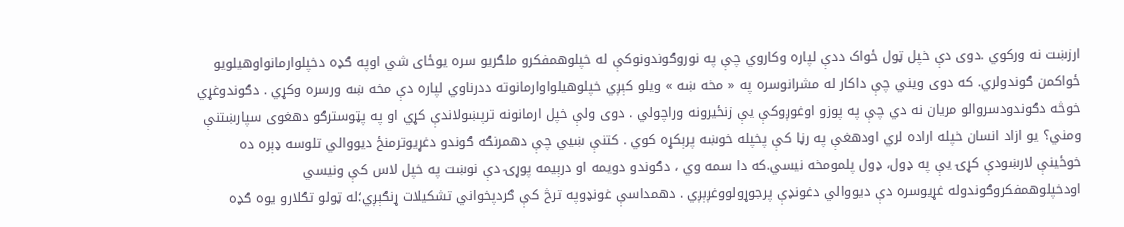ارزښت نه ورکوي .دوی دې خپل ټول ځواک ددې لپاره وکاروي چې په نوروګوندونوکې له خپلوهمفکرو ملګريو سره يوځای شي اوپه ګډه دخپلوارمانواوهيلويو ځواکمن ګوندولري. که دوی ويني چې داکار له مشرانوسره په « مخه ښه » ويلو کېږي خپلوهيلواوارمانوته ددرناوي لپاره دې مخه ښه ورسره وکړي . دګوندوغړي خوڅه دګوندودسروالو مريان نه دي چې په پوزو اوغوږوکې يې زنځيرونه وراچولي . دوی ولې خپل ارمانونه ترپښولاندې کړي او په پټوسترګو دهغوی سپارښتنې ومني؟ يو ازاد انسان خپله اراده لري اودهغې په رڼا کې پخپله خوښه پرېکړه کوي . کتنې ښيي چې دهمرنګه ګوندو دغړيوترمنځ ديووالي تلوسه ډېره ده خوځينې لارښودې کړۍ يې په ډول، ډول پلمومخه نيسي.که دا سمه وي ، دګوندو دويمه او درېيمه پوړۍ دې نوښت په خپل لاس کې ونيسي اودخپلوهمفکروګوندوله غړيوسره دې ديووالي دغونډې پرجوړولووغږېږي . دهمداسې غونډوپه ترڅ کې ګردپخواني تشکيلات ړنګېږي؛له ټولو تګلارو يوه ګډه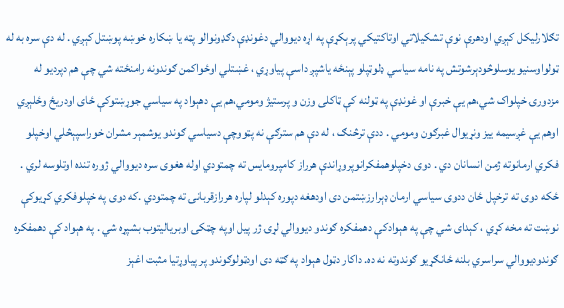تګلارليکل کېږي اودهرې نوې تشکيلاتي اوتاکتيکي پرېکړې په اړه ديووالي دغونډې دګډونوالو پټه يا ښکاره خوښه پوښتل کېږي . له دې سره به له ټولواوسنيو يوسلوڅودېرشوتش په نامه سياسي ډلوټپلو پېنځه ياشپږ داسې پياوړي ، غښتلي اوځواکمن ګوندونه رامنځته شي چې هم دپرديو له مزدورۍ خپلواک شي،هم يې خبرې او غونډې په ټولنه کې ټاکلی وزن و پرستيژ ومومي،هم يې دهېواد په سياسي جوړښتوکې ځای اودريځ وځلېږي اوهم يې غږسيمه ييز ونړيوال غبرګون ومومي . ددې ترڅنګ ، له دې هم سترګې نه پټووچې دسياسي ګوندو يوشمېر مشران خوراسپېڅلي اوخپلو فکري ارمانوته ژمن انسانان دي . دوی دخپلوهمفکرانوپروړاندې هرراز کامپرومايس ته چمتودي اوله هغوی سره ديووالي ژوره تنده اوتلوسه لري . ځکه دوی ته ترخپل ځان ددوی سياسي ارمان ډېرارزښتمن دی اودهغه دپوره کېدلو لپاره هررازقربانۍ ته چمتودي .که دوی په خپلوفکري کړيوکې نوښت ته مخه کړي ، کېدای شي چې په هېوادکې دهمفکره ګوندو ديووالي لړۍ ژر پيل اوپه چټکۍ اوبرياليتوب بشپړه شي . په هېواد کې دهمفکره ګوندوديووالي سراسري بلنه ځانګړيو ګوندوته نه ده. داکار دټول هېواد په ګټه دی اودټولوګوندو پر پياوړتيا مثبت اغېز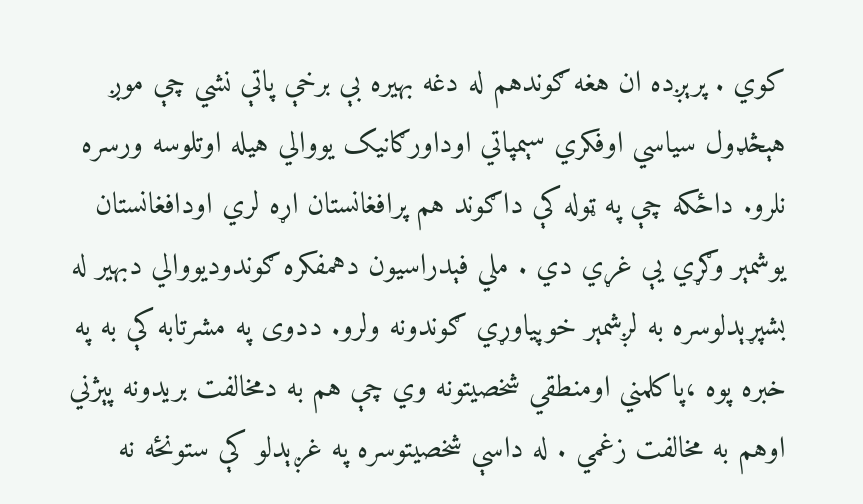کوي . پرېږده ان هغه ګوندهم له دغه بهيره بې برخې پاتې نشي چې موږ هېڅډول سياسي اوفکري سېمپاتي اوداورګانيک يووالي هيله اوتلوسه ورسره نلرو. داځکه چې په ټوله کې داګوند هم پرافغانستان اړه لري اودافغانستان يوشمېر وګړي يې غړي دي . ملي فېدراسيون دهمفکره ګوندوديووالي دبهير له بشپړېدلوسره به لږشمېر خوپياوړي ګوندونه ولرو. ددوی په مشرتابه کې به په خبره پوه ،پاکلمني اومنطقي شخصيتونه وي چې هم به دمخالفت بريدونه پېژني اوهم به مخالفت زغمي . له داسې شخصيتوسره په غږېدلو کې ستونځه نه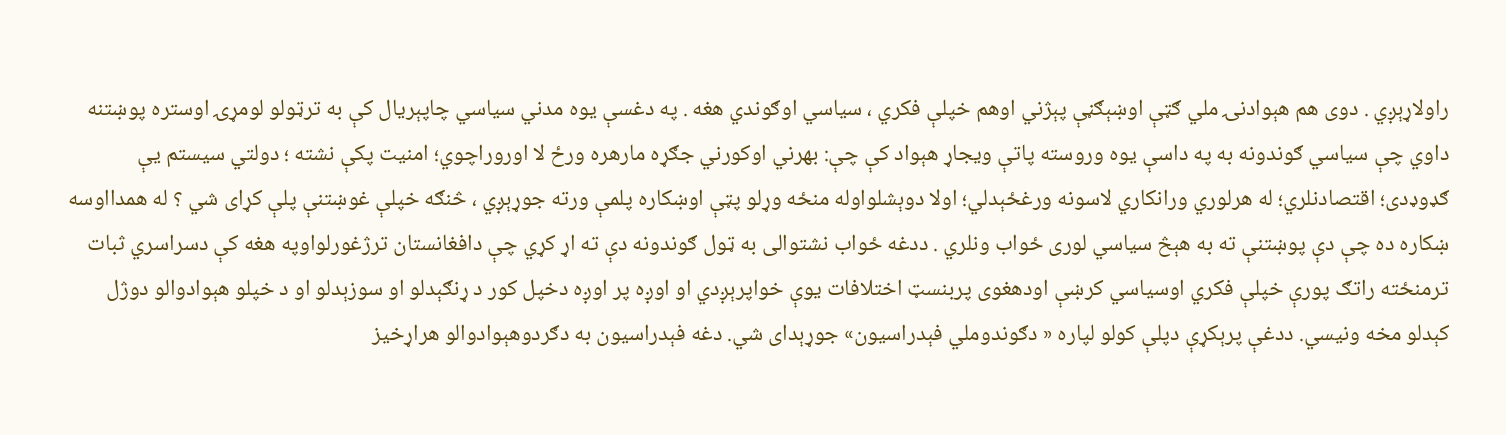راولاړېږي . دوی هم هېوادنۍ ملي ګټې اوښېګڼې پېژني اوهم خپلې فکري ، سياسي اوګوندي هغه . په دغسې يوه مدني سياسي چاپېريال کې به ترټولو لومړۍ اوستره پوښتنه داوي چې سياسي ګوندونه به په داسې يوه وروسته پاتې ويجاړ هېواد کې چې: بهرني اوکورني جګړه مارهره ورځ لا اوروراچوي؛ امنيت پکې نشته ؛ دولتي سيستم يې ګډوډدی؛ اقتصادنلري؛ له هرلوري ورانکاري لاسونه ورغځېدلي؛ اولا دوېشلواوله منځه وړلو پټې اوښکاره پلمې ورته جوړېږي ، څنګه خپلې غوښتنې پلې کړای شي ؟ له همدااوسه ښکاره ده چې دې پوښتنې ته به هېڅ سياسي لوری ځواب ونلري . ددغه ځواب نشتوالی به ټول ګوندونه دې ته اړ کړي چې دافغانستان ترژغورلواوپه هغه کې دسراسري ثبات ترمنځته راتګ پورې خپلې فکري اوسياسي کرښې اودهغوی پربنسټ اختلافات يوې خواپرېږدي او اوږه پر اوږه دخپل کور د ړنګېدلو او سوزېدلو او د خپلو هېوادوالو دوژل کېدلو مخه ونيسي. ددغې پرېکړې دپلې کولو لپاره « دګوندوملي فېدراسيون» جوړېدای شي. دغه فېدراسيون به دګردوهېوادوالو هراړخيز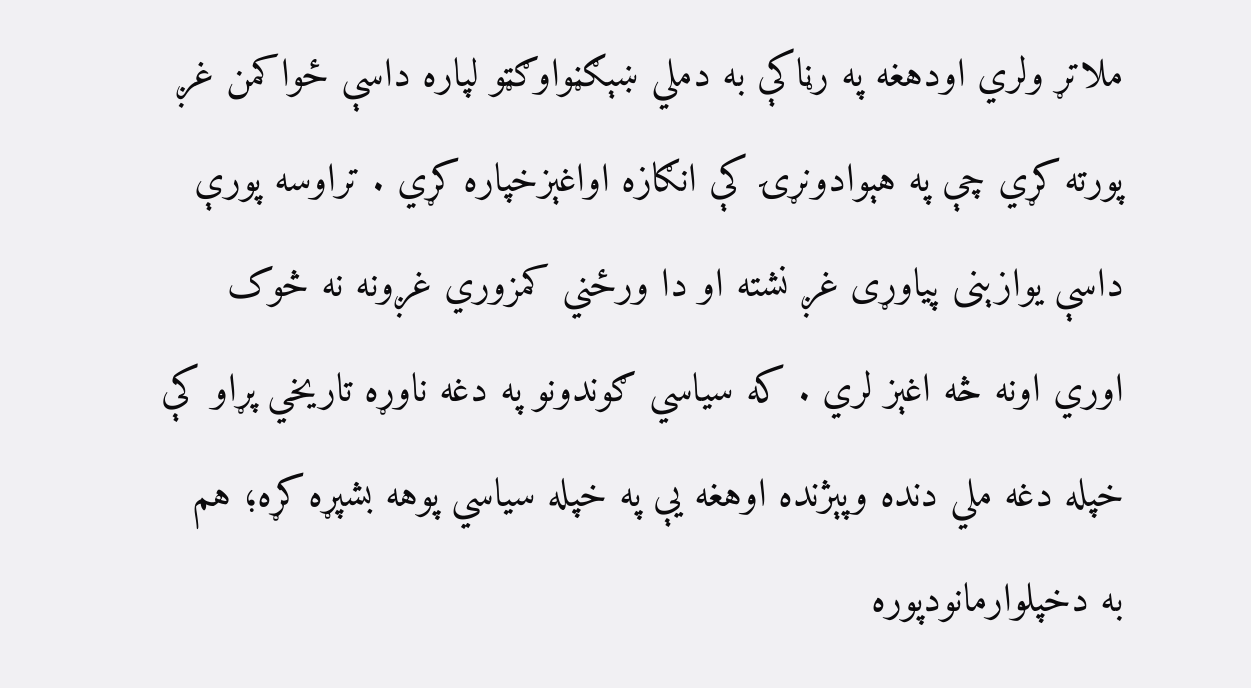ملاتړ ولري اودهغه په رڼاکې به دملي ښېګڼواوګټو لپاره داسې ځواکمن غږ پورته کړي چې په هېوادونړۍ کې انګازه اواغېزخپاره کړي . تراوسه پورې داسې يوازېنی پياوړی غږ نشته او دا ورځني کمزوري غږونه نه څوک اوري اونه څه اغېز لري . که سياسي ګوندونو په دغه ناوړه تاريخي پړاو کې خپله دغه ملي دنده وپېژنده اوهغه يې په خپله سياسي پوهه بشپړه کړه؛ هم به دخپلوارمانودپوره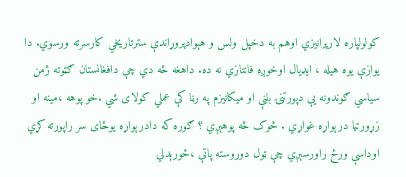کولولپاره لارپرانيزي اوهم به دخپل ولس و هېوادپروړاندې سترتاريخي کارسرته ورسوي. دا يوازې يوه هيله ، ايډيال اوخوږه فانتازي نه ده. داهغه څه دي چې دافغانستان ګټوته ژمن سياسي ګوندونه يې دپورتنۍ بلنې او ميکانيزم په رڼا کې عملي کولای شي .خو پوهه ،مينه او زړورتيا درېواړه غواړي . څوک څه پوهېږي ؟ ګوره که دادرېواړه يوځای سر راپورته کړي اوداسې ورځ راورسېږي چې ټول دوروسته پاتې ،ځورېدلي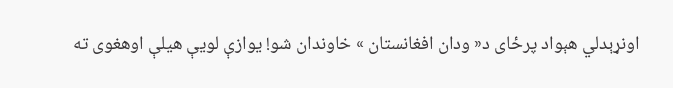اونړېدلي هېواد پرځای د« ودان افغانستان » خاوندان شو! يوازې لويې هيلې اوهغوی ته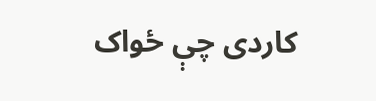کاردی چې ځواک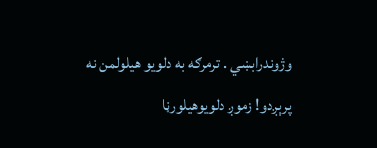وژوندرابښي . ترمرګه به دلويو هيلولمن نه پرېږدو! زموږ دلويوهيلورڼا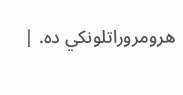هرومروراتلونکي ده. |